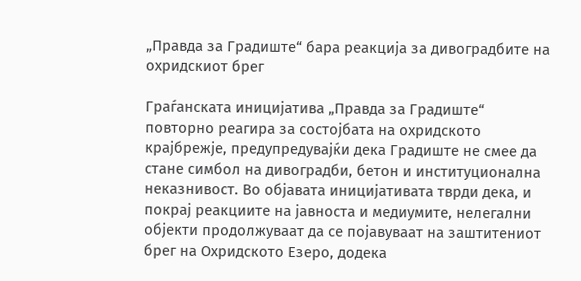„Правда за Градиште“ бара реакција за дивоградбите на охридскиот брег

Граѓанската иницијатива „Правда за Градиште“ повторно реагира за состојбата на охридското крајбрежје, предупредувајќи дека Градиште не смее да стане симбол на дивоградби, бетон и институционална неказнивост. Во објавата иницијативата тврди дека, и покрај реакциите на јавноста и медиумите, нелегални објекти продолжуваат да се појавуваат на заштитениот брег на Охридското Езеро, додека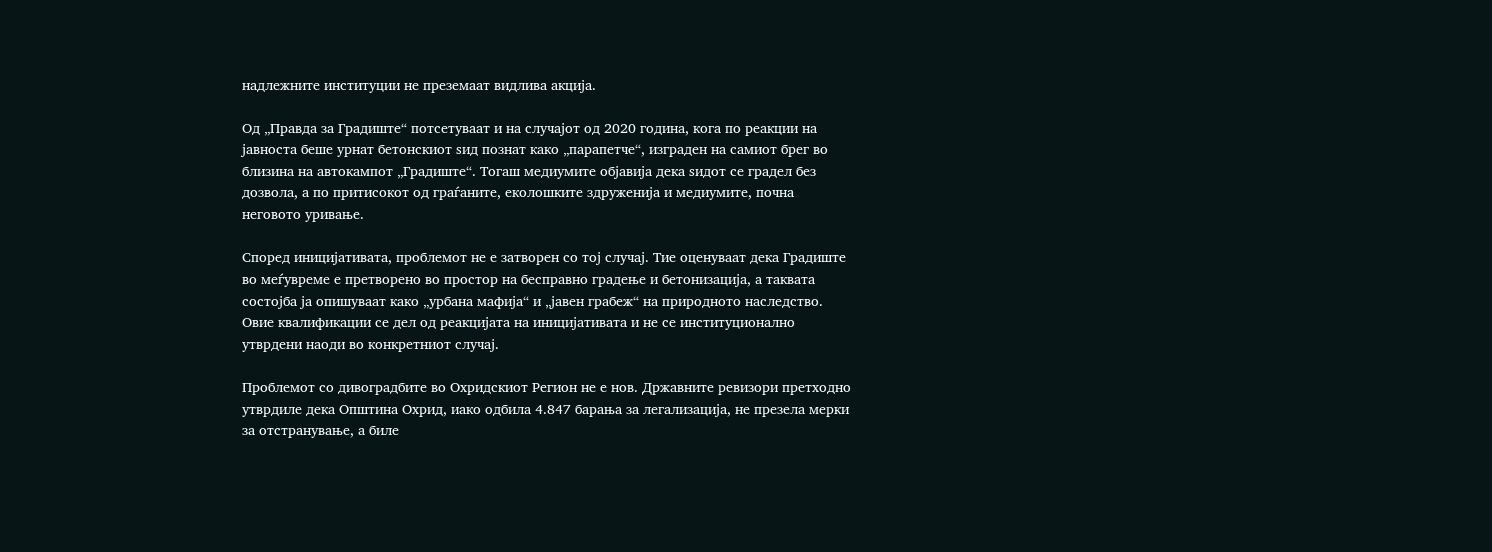надлежните институции не преземаат видлива акција.

Од „Правда за Градиште“ потсетуваат и на случајот од 2020 година, кога по реакции на јавноста беше урнат бетонскиот ѕид познат како „парапетче“, изграден на самиот брег во близина на автокампот „Градиште“. Тогаш медиумите објавија дека ѕидот се градел без дозвола, а по притисокот од граѓаните, еколошките здруженија и медиумите, почна неговото уривање.

Според иницијативата, проблемот не е затворен со тој случај. Тие оценуваат дека Градиште во меѓувреме е претворено во простор на бесправно градење и бетонизација, а таквата состојба ја опишуваат како „урбана мафија“ и „јавен грабеж“ на природното наследство. Овие квалификации се дел од реакцијата на иницијативата и не се институционално утврдени наоди во конкретниот случај.

Проблемот со дивоградбите во Охридскиот Регион не е нов. Државните ревизори претходно утврдиле дека Општина Охрид, иако одбила 4.847 барања за легализација, не презела мерки за отстранување, а биле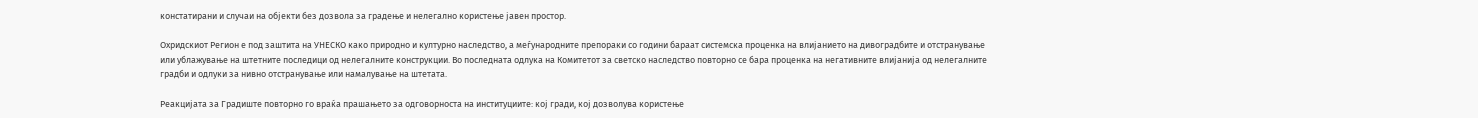констатирани и случаи на објекти без дозвола за градење и нелегално користење јавен простор.

Охридскиот Регион е под заштита на УНЕСКО како природно и културно наследство, а меѓународните препораки со години бараат системска проценка на влијанието на дивоградбите и отстранување или ублажување на штетните последици од нелегалните конструкции. Во последната одлука на Комитетот за светско наследство повторно се бара проценка на негативните влијанија од нелегалните градби и одлуки за нивно отстранување или намалување на штетата.

Реакцијата за Градиште повторно го враќа прашањето за одговорноста на институциите: кој гради, кој дозволува користење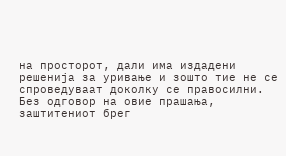на просторот, дали има издадени решенија за уривање и зошто тие не се спроведуваат доколку се правосилни. Без одговор на овие прашања, заштитениот брег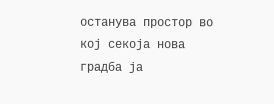останува простор во кој секоја нова градба ја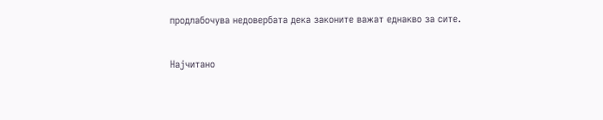продлабочува недовербата дека законите важат еднакво за сите.

Најчитано